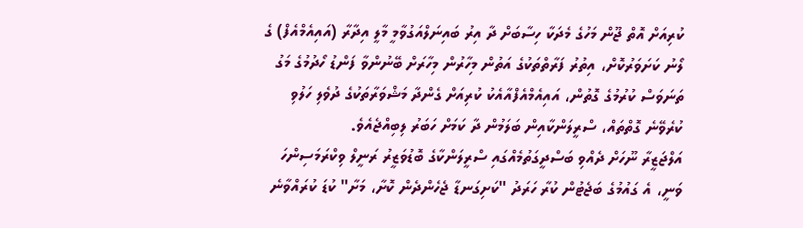ކުރިއަށް އޮތް ޖޫން މަހުގެ މެދަކާ ހިސާބަށް ދާ އިރު ބައިނަލްއަގުވާމީ މާލީ އިދާރާ (އައިއެމްއެފް) ގެ ލޯނު ކަށަވަރުކޮށް، އިތުރު ފަރާތްތަކުގެ އަތުން މިހާރުން މިހާރަށް ބޭނުންވާ ފަންޑު ހޯދުމުގެ މަގު ތަނަވަސް ކުރުމުގެ ގޮތުން، އައިއެމްއެފްއާއެކު ކުރިއަށް ގެންދާ މަޝްވަރާތަކުގެ ދުވެލި ހަލުވި ކުރެވޭނެ ގޮތްތައް، ސްރީލަންކާއިން ބަލަމުން ދާ ކަމަށް ހަބަރު ލިބިއްޖެއެވެ.
އަލްޖަޒީރާ ނޫހަށް ދެއްވި ބަސްދީގަތުމެއްގައި ސްރީލަންކާގެ ބޮޑުވަޒީރު ރަނީލް ވިކްރަމަސިންހަ ވަނީ، އެ ގައުމުގެ ބަޖެޓުން ކުރާ ހަރަދު "ކަށިގަނޑާ ޖެހެންދެން ކޮށާ، މަށާ" ކުޑަ ކުރައްވާނެ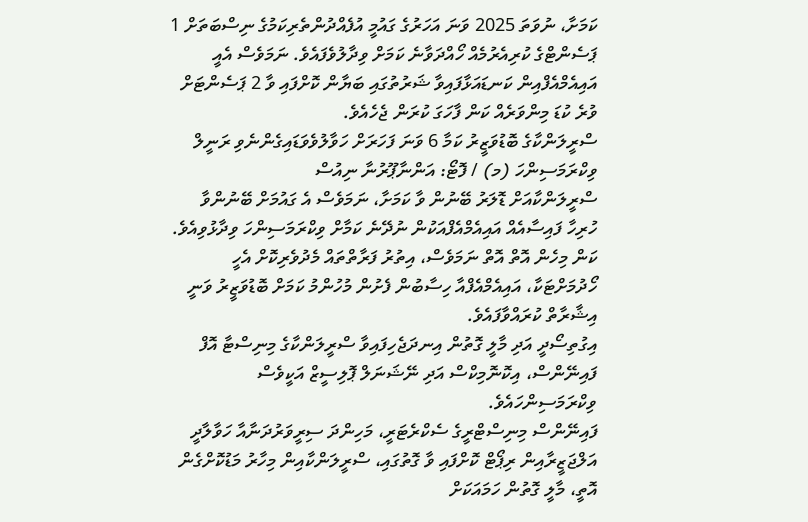ކަމަށާ، ނުވަތަ 2025 ވަނަ އަހަރުގެ ގައުމީ އުފެއްދުންތެރިކަމުގެ ނިސްބަތަށް 1 ޕަސެންޓްގެ ކުރިއެރުމެއް ހޯއްދަވާނެ ކަމަށް ވިދާލުވެފައެވެ. ނަމަވެސް އެއީ އައިއެމްއެފްއިން ކަނޑައަޅާފައިވާ ޝަރުތުގައި ބަޔާން ކޮށްފައި ވާ 2 ޕަސެންޓަށް ވުރެ ކުޑަ މިންވަރެއް ކަން ފާހަގަ ކުރަން ޖެހެއެވެ.
ސްރީލަންކާގެ ބޮޑުވަޒީރު ކަމާ 6 ވަނަ ފަހަރަށް ހަވާލުވެވަޑައިގެންނެވި ރަނީލް ވިކްރަމަސިންހަ (މ) / ފޮޓޯ: އަންނާޕޫރުނާ ނިއުސް
ސްރީލަންކާއަށް ޑޮލަރު ބޭނުން ވާ ކަމަށާ، ނަމަވެސް އެ ގައުމަށް ބޭނުންވާ ހުރިހާ ފައިސާއެއް އައިއެމްއެފްއަކުން ނުދޭނެ ކަމާށް ވިކްރަމަސިންހަ ވިދާޅުވިއެވެ. ކަން މިހެން އޮތް އޮތް ނަމަވެސް، އިތުރު ފަރާތްތައް މެދުވެރިކޮށް އެހީ ހޯދުމަށްޓަކާ، އައިއެމްއެފްއާ ހިސާބުން ފެށުން މުހުންމު ކަމަށް ބޮޑުވަޒީރު ވަނީ އިޝާރާތް ކުރައްވާފައެވެ.
އިގުތިސޯދީ އަދި މާލީ ގޮތުން އިނދަޖެހިފައިވާ ސްރީލަންކާގެ މިނިސްޓާ އޮފް ފައިނޭންސް، އިކޮނޮމިކްސް އަދި ނޭޝަނަލް ޕޮލިސީޒް އަކީވެސް ވިކްރަމަސިންހައެވެ.
ފައިނޭންސް މިނިސްޓްރީގެ ސެކްރެޓަރީ، މަހިންދަ ސިރީވަރުދަނާއާ ހަވާލާދީ އަލްޖަޒީރާއިން ރިޕޯޓް ކޮށްފައި ވާ ގޮތުގައި، ސްރީލަންކާއިން މިހާރު މަޑުކޮށްގެން އޮތީ، މާލީ ގޮތުން ހަމައަކަށް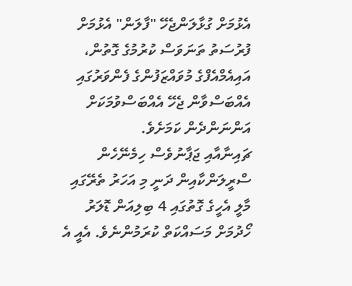އެޅުމަށް ގުޅާލަންޖެހޭ "ފާލަން" އެޅުމަށް ފުރުސަތު ތަނަވަސް ކުރުމުގެ ގޮތުން، އައިއެމްއެފްގެ މުވައްޒަފުންގެ ފެންވަރުގައި އެއްބަސްވާން ޖެހޭ އެއްބަސްވުމަކަށް އަންނަންދެން ކަމަށެވެ.
ޗައިނާއާއި ޖަޕާނުވެސް ހިމެނޭހެން ސްރީލަންކާއިން ދަނީ މި އަހަރު ތެރޭގައި މާލީ އެހީގެ ގޮތުގައި 4 ބިލިއަން ޑޮލަރު ހޯދުމަށް މަސައްކަތް ކުރަމުންނެވެ. އެއީ އެ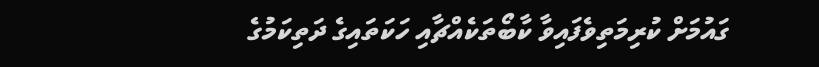ގައުމަށް ކުރިމަތިވެފައިވާ ކާބޯތަކެއްޗާއި ހަކަތައިގެ ދަތިކަމުގެ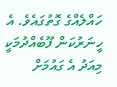ހައްލެއްގެ ގޮތުގައެވެ. އެ ހީނަރުކަން ފޫބެއްދުމަކީ މިއަދު އެ ގައުމަށް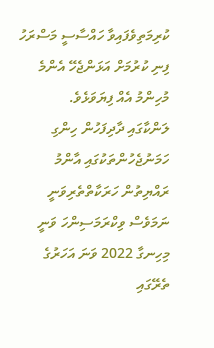ކުރިމަތިވެފައިވާ ހައްސާސީ މަސްރަހު ފިނި ކުރުމަށް އަޅަންޖެހޭ އެންމެ މުހިންމު އެއް ފިޔަވަޅެވެ.
ލަންކާގައި ދާދިފަހުން ހިންގި ހަމަނުޖެހުންތަކުގައި އާންމު ރައްޔިތުން ހަރަކާތްތެރިވަނީ
ނަމަވެސް ވިކްރަމަސިންހަ ވަނީ މިހިނގާ 2022 ވަނަ އަހަރުގެ ތެރޭގައި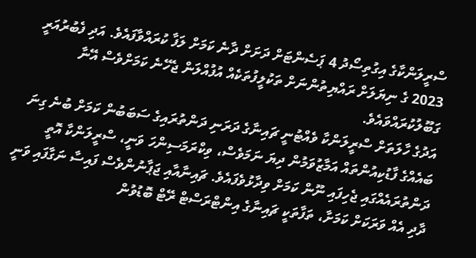ސްރީލަންކާގެ އިގުތިސޯދު 4 ޕަސެންޓަށް ދަށަށް ދާނެ ކަމަށް ލަފާ ކުރައްވާފައެވެ. އަދި ފެބުރުއަރީ 2023 ގެ ނިޔަލަށް ރައްޔިތުންނަށް ތަކުލީފުތަކެއް އުފުއްލަން ޖެހޭނެ ކަމަށްވެސް އޭނާ ގަބޫލުކުރައްވައެވެ.
އަދުގެ ހާލަތަށް ސްރީލަންކާ ވެއްޓުނީ ޗައިނާގެ ދަރަނި ދަންތުރައިގެ ސަބަބުން ކަމަށް ބުނެ ގިނަ ބައެއްގެ ފާޑުކިއުންތައް އަމާޒުވަމުން ދިޔަ ނަމަވެސް، ވިކްރަމަސިންހަ ވަނީ، ސްރީލަންކާ އޮތީ ދަންތުރައެއްގައި ޖެހިފައި ނޫން ކަމަށް ވިދާޅުވެފައެވެ. ޗައިނާއާއި ޖަޕާނުންވެސް ފައިސާ ނަގާފައި ވަނީ ދާދި އެއް ވަރަކަށް ކަމަށާ، ތަފާތަކީ ޗައިނާގެ އިންޓްރަސްޓް ރޭޓް ބޮޑުވުން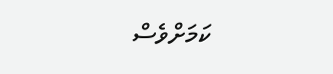ކަމަށްވެސް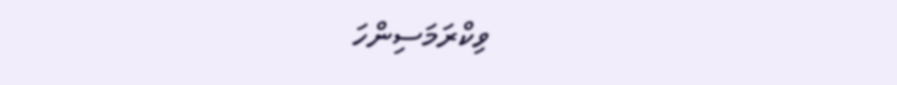ވިކްރަމަސިންހަ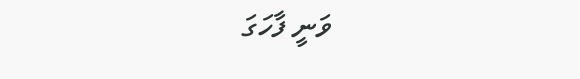ވަނީ ފާހަގަ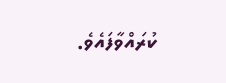ކުރައްވާފައެވެ.